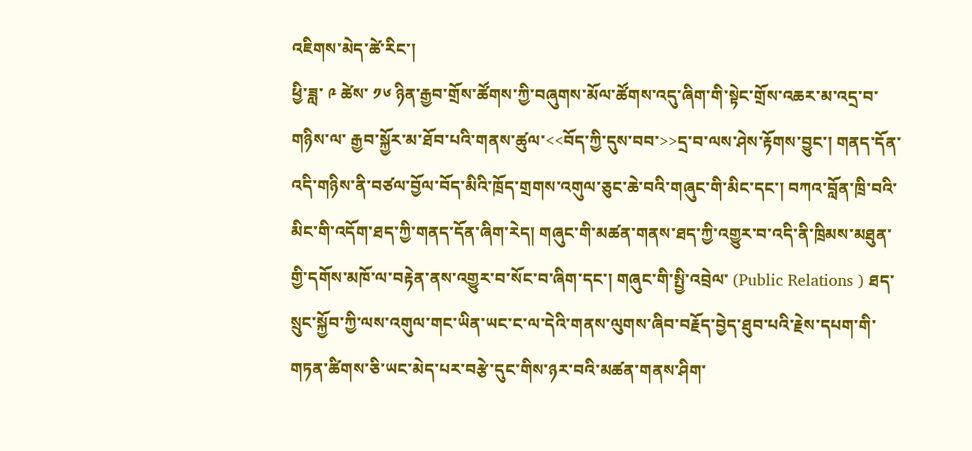འཇིགས་མེད་ཚེ་རིང་།
ཕྱི་ཟླ་ ༩ ཚེས་ ༡༦ ཉིན་རྒྱབ་གྲོས་ཚོགས་ཀྱི་བཞུགས་མོལ་ཚོགས་འདུ་ཞིག་གི་སྟེང་གྲོས་འཆར་མ་འདྲ་བ་གཉིས་ལ་ རྒྱབ་སྐྱོར་མ་ཐོབ་པའི་གནས་ཚུལ་<<བོད་ཀྱི་དུས་བབ་>>དྲ་བ་ལས་ཤེས་རྟོགས་བྱུང་། གནད་དོན་འདི་གཉིས་ནི་བཙལ་བྱོལ་བོད་མིའི་ཁྲོད་གྲགས་འགུལ་ཅུང་ཆེ་བའི་གཞུང་གི་མིང་དང་། བཀའ་བློན་ཁྲི་བའི་མིང་གི་འདོག་ཐད་ཀྱི་གནད་དོན་ཞིག་རེད། གཞུང་གི་མཚན་གནས་ཐད་ཀྱི་འགྱུར་བ་འདི་ནི་ཁྲིམས་མཐུན་གྱི་དགོས་མཁོ་ལ་བརྟེན་ནས་འགྱུར་བ་སོང་བ་ཞིག་དང་། གཞུང་གི་སྤྱི་འབྲེལ་ (Public Relations ) ཐད་སྲུང་སྐྱོབ་ཀྱི་ལས་འགུལ་གང་ཡིན་ཡང་ང་ལ་དེའི་གནས་ལུགས་ཞིབ་བརྗོད་བྱེད་ཐུབ་པའི་རྗེས་དཔག་གི་གཏན་ཚིགས་ཅི་ཡང་མེད་པར་བརྩེ་དུང་གིས་ཉར་བའི་མཚན་གནས་ཤིག་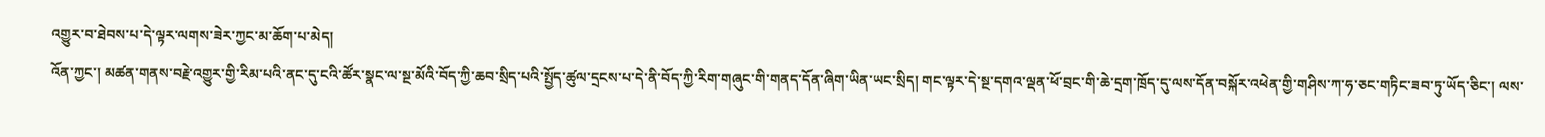འགྱུར་བ་ཐེབས་པ་དེ་ལྟར་ལགས་ཟེར་ཀྱང་མ་ཆོག་པ་མེད།
འོན་ཀྱང་། མཚན་གནས་བརྗེ་འགྱུར་གྱི་རིམ་པའི་ནང་དུ་ངའི་ཚོར་སྣང་ལ་སྔ་མོའི་བོད་ཀྱི་ཆབ་སྲིད་པའི་སྤྱོད་ཚུལ་དྲངས་པ་དེ་ནི་བོད་ཀྱི་རིག་གཞུང་གི་གནད་དོན་ཞིག་ཡིན་ཡང་སྲིད། གང་ལྟར་དེ་སྔ་དགའ་ལྡན་ཕོ་བྲང་གི་ཆེ་དྲག་ཁྲོད་དུ་ལས་དོན་བསྐོར་འཕེན་གྱི་གཤིས་ཀ་ཧ་ཅང་གཏིང་ཟབ་ཏུ་ཡོད་ཅིང་། ལས་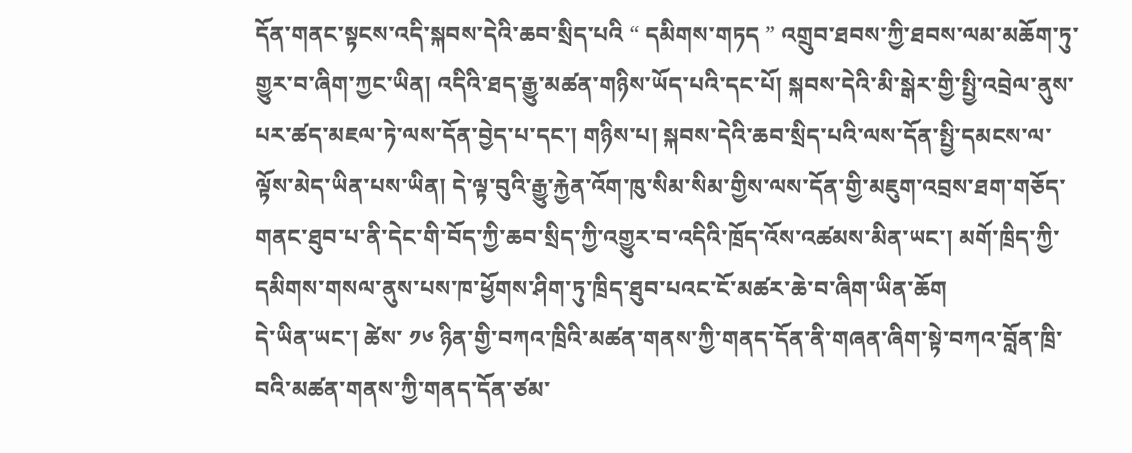དོན་གནང་སྟངས་འདི་སྐབས་དེའི་ཆབ་སྲིད་པའི “ དམིགས་གཏད ” འགྲུབ་ཐབས་ཀྱི་ཐབས་ལམ་མཆོག་ཏུ་གྱུར་བ་ཞིག་ཀྱང་ཡིན། འདིའི་ཐད་རྒྱུ་མཚན་གཉིས་ཡོད་པའི་དང་པོ། སྐབས་དེའི་མི་སྒེར་གྱི་སྤྱི་འབྲེལ་ནུས་པར་ཚད་མཇལ་ཏེ་ལས་དོན་བྱེད་པ་དང་། གཉིས་པ། སྐབས་དེའི་ཆབ་སྲིད་པའི་ལས་དོན་སྤྱི་དམངས་ལ་ལྟོས་མེད་ཡིན་པས་ཡིན། དེ་ལྟ་བུའི་རྒྱུ་རྐྱེན་འོག་ཁུ་སིམ་སིམ་གྱིས་ལས་དོན་གྱི་མཇུག་འབྲས་ཐག་གཅོད་གནང་ཐུབ་པ་ནི་དེང་གི་བོད་ཀྱི་ཆབ་སྲིད་ཀྱི་འགྱུར་བ་འདིའི་ཁྲོད་འོས་འཚམས་མིན་ཡང་། མགོ་ཁྲིད་ཀྱི་དམིགས་གསལ་ནུས་པས་ཁ་ཕྱོགས་ཤིག་ཏུ་ཁྲིད་ཐུབ་པའང་ངོ་མཚར་ཆེ་བ་ཞིག་ཡིན་ཆོག
དེ་ཡིན་ཡང་། ཚེས་ ༡༦ ཉིན་གྱི་བཀའ་ཁྲིའི་མཚན་གནས་ཀྱི་གནད་དོན་ནི་གཞན་ཞིག་སྟེ་བཀའ་བློན་ཁྲི་བའི་མཚན་གནས་ཀྱི་གནད་དོན་ཙམ་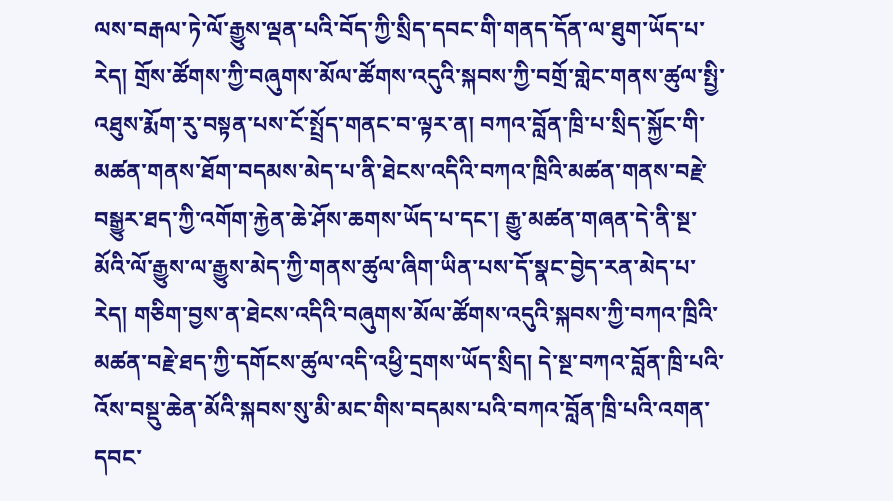ལས་བརྒལ་ཏེ་ལོ་རྒྱུས་ལྡན་པའི་བོད་ཀྱི་སྲིད་དབང་གི་གནད་དོན་ལ་ཐུག་ཡོད་པ་རེད། གྲོས་ཚོགས་ཀྱི་བཞུགས་མོལ་ཚོགས་འདུའི་སྐབས་ཀྱི་བགྲོ་གླེང་གནས་ཚུལ་སྤྱི་འཐུས་རྨོག་རུ་བསྟན་པས་ངོ་སྤྲོད་གནང་བ་ལྟར་ན། བཀའ་བློན་ཁྲི་པ་སྲིད་སྐྱོང་གི་མཚན་གནས་ཐོག་བདམས་མེད་པ་ནི་ཐེངས་འདིའི་བཀའ་ཁྲིའི་མཚན་གནས་བརྗེ་བསྒྱུར་ཐད་ཀྱི་འགོག་རྐྱེན་ཆེ་ཤོས་ཆགས་ཡོད་པ་དང་། རྒྱུ་མཚན་གཞན་དེ་ནི་སྔ་མོའི་ལོ་རྒྱུས་ལ་རྒྱུས་མེད་ཀྱི་གནས་ཚུལ་ཞིག་ཡིན་པས་དོ་སྣང་བྱེད་རན་མེད་པ་རེད། གཅིག་བྱས་ན་ཐེངས་འདིའི་བཞུགས་མོལ་ཚོགས་འདུའི་སྐབས་ཀྱི་བཀའ་ཁྲིའི་མཚན་བརྗེ་ཐད་ཀྱི་དགོངས་ཚུལ་འདི་འཕྱི་དྲགས་ཡོད་སྲིད། དེ་སྔ་བཀའ་བློན་ཁྲི་པའི་འོས་བསྡུ་ཆེན་མོའི་སྐབས་སུ་མི་མང་གིས་བདམས་པའི་བཀའ་བློན་ཁྲི་པའི་འགན་དབང་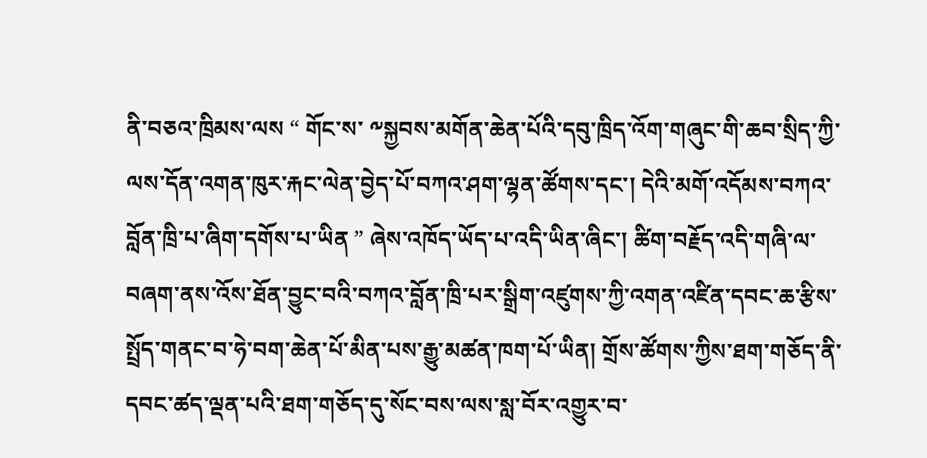ནི་བཅའ་ཁྲིམས་ལས “ གོང་ས་ ༸སྐྱབས་མགོན་ཆེན་པོའི་དབུ་ཁྲིད་འོག་གཞུང་གི་ཆབ་སྲིད་ཀྱི་ལས་དོན་འགན་ཁུར་རྐང་ལེན་བྱེད་པོ་བཀའ་ཤག་ལྷན་ཚོགས་དང་། དེའི་མགོ་འདོམས་བཀའ་བློན་ཁྲི་པ་ཞིག་དགོས་པ་ཡིན ” ཞེས་འཁོད་ཡོད་པ་འདི་ཡིན་ཞིང་། ཚིག་བརྗོད་འདི་གཞི་ལ་བཞག་ནས་འོས་ཐོན་བྱུང་བའི་བཀའ་བློན་ཁྲི་པར་སྒྲིག་འཛུགས་ཀྱི་འགན་འཛིན་དབང་ཆ་རྩིས་སྤྲོད་གནང་བ་ཧེ་བག་ཆེན་པོ་མིན་པས་རྒྱུ་མཚན་ཁག་པོ་ཡིན། གྲོས་ཚོགས་ཀྱིས་ཐག་གཅོད་ནི་དབང་ཚད་ལྡན་པའི་ཐག་གཅོད་དུ་སོང་བས་ལས་སླ་བོར་འགྱུར་བ་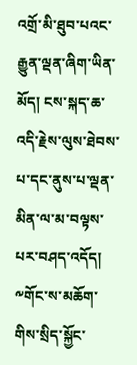འགྲོ་མི་ཐུབ་པའང་རྒྱུན་ལྡན་ཞིག་ཡིན་མོད། ངས་སྐད་ཆ་འདི་རྗེས་ལུས་ཐེབས་པ་དང་ནུས་པ་ལྡན་མིན་ལ་མ་བལྟས་པར་བཤད་འདོད།
༸གོང་ས་མཆོག་གིས་སྲིད་སྐྱོང་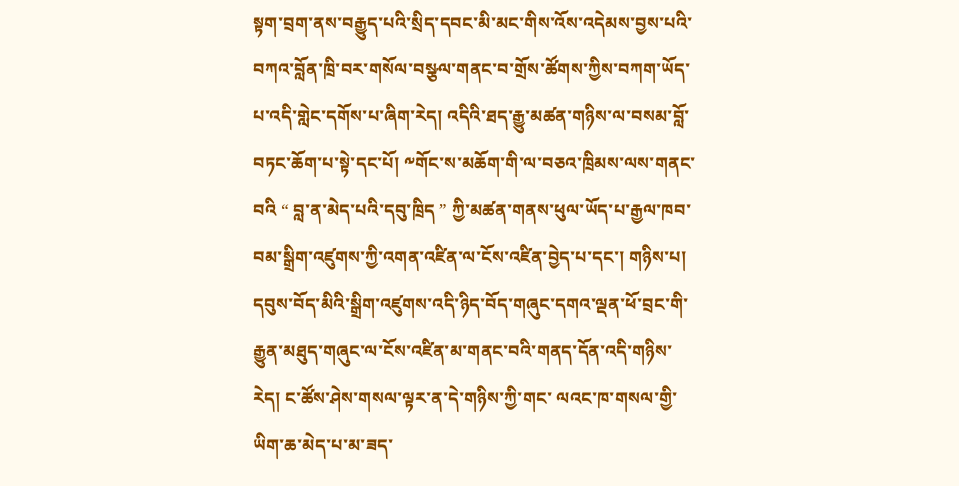སྟག་བྲག་ནས་བརྒྱུད་པའི་སྲིད་དབང་མི་མང་གིས་འོས་འདེམས་བྱས་པའི་བཀའ་བློན་ཁྲི་བར་གསོལ་བསྩལ་གནང་བ་གྲོས་ཚོགས་ཀྱིས་བཀག་ཡོད་པ་འདི་གླེང་དགོས་པ་ཞིག་རེད། འདིའི་ཐད་རྒྱུ་མཚན་གཉིས་ལ་བསམ་བློ་བཏང་ཆོག་པ་སྟེ་དང་པོ། ༸གོང་ས་མཆོག་གི་ལ་བཅའ་ཁྲིམས་ལས་གནང་བའི “ བླ་ན་མེད་པའི་དབུ་ཁྲིད ” ཀྱི་མཚན་གནས་ཕུལ་ཡོད་པ་རྒྱལ་ཁབ་བམ་སྒྲིག་འཛུགས་ཀྱི་འགན་འཛིན་ལ་ངོས་འཛིན་བྱེད་པ་དང་། གཉིས་པ། དབུས་བོད་མིའི་སྒྲིག་འཛུགས་འདི་ཉིད་བོད་གཞུང་དགའ་ལྡན་ཕོ་བྲང་གི་རྒྱུན་མཐུད་གཞུང་ལ་ངོས་འཛིན་མ་གནང་བའི་གནད་དོན་འདི་གཉིས་རེད། ང་ཚོས་ཤེས་གསལ་ལྟར་ན་དེ་གཉིས་ཀྱི་གང་ ལའང་ཁ་གསལ་གྱི་ཡིག་ཆ་མེད་པ་མ་ཟད་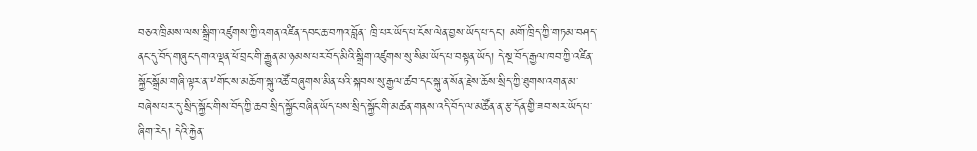བཅའ་ཁྲིམས་ལས་སྒྲིག་འཛུགས་ཀྱི་འགན་འཛིན་དབང་ཆ་བཀའ་བློན་ ཁྲི་པར་ཡོད་པ་ངོས་ལེན་བྱས་ཡོད་པ་དང་། མགོ་ཁྲིད་ཀྱི་གཏམ་བཤད་ནང་དུ་བོད་གཞུང་དགའ་ལྡན་ཕོ་བྲང་གི་རྒྱུན་མ་ཉམས་པར་བོད་མིའི་སྒྲིག་འཛུགས་སུ་སིམ་ཡོད་པ་བསྟན་ཡོད། དེ་སྔ་བོད་རྒྱལ་ཁབ་ཀྱི་འཛིན་སྐྱོང་སྒྲོམ་གཞི་ལྟར་ན་༸གོང་ས་མཆོག་སྐུ་འཚོ་བཞུགས་མིན་པའི་སྐབས་སུ་རྒྱལ་ཚབ་དང་སྐུ་ན་སོན་རྗེས་ཆོས་སྲིད་ཀྱི་ཐུགས་འགན་མ་བཞེས་པར་དུ་སྲིད་སྐྱོང་གིས་བོད་ཀྱི་ཆབ་སྲིད་སྐྱོང་བཞིན་ཡོད་པས་སྲིད་སྐྱོང་གི་མཚན་གནས་འདི་བོད་ལ་མཚོན་ན་རྩ་དོན་གྱི་ཟབ་སར་ཡོད་པ་ཞིག་རེད། དེའི་རྐྱེན་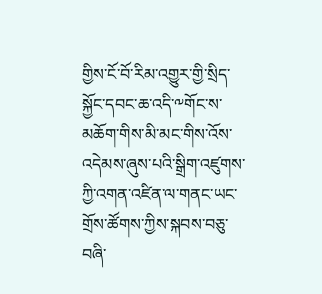གྱིས་ངོ་བོ་རིམ་འགྱུར་གྱི་སྲིད་སྐྱོང་དབང་ཆ་འདི་༸གོང་ས་མཆོག་གིས་མི་མང་གིས་འོས་འདེམས་ཞུས་པའི་སྒྲིག་འཛུགས་ཀྱི་འགན་འཛིན་ལ་གནང་ཡང་གྲོས་ཚོགས་ཀྱིས་སྐབས་བཅུ་བཞི་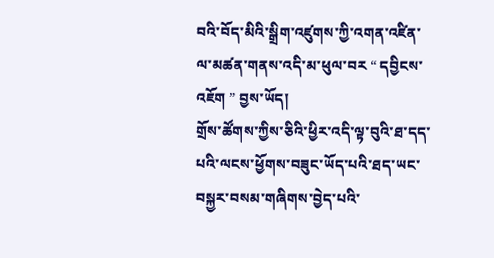བའི་བོད་མིའི་སྒྲིག་འཛུགས་ཀྱི་འགན་འཛིན་ལ་མཚན་གནས་འདི་མ་ཕུལ་བར “ དབྱིངས་འཇོག ” བྱས་ཡོད།
གྲོས་ཚོགས་ཀྱིས་ཅིའི་ཕྱིར་འདི་ལྟ་བུའི་ཐ་དད་པའི་ལངས་ཕྱོགས་བཟུང་ཡོད་པའི་ཐད་ཡང་བསྐྱར་བསམ་གཞིགས་བྱེད་པའི་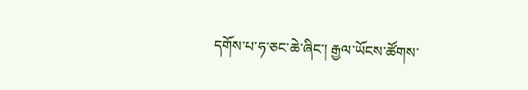དགོས་པ་ཧ་ཅང་ཆེ་ཞིང་། རྒྱལ་ཡོངས་ཚོགས་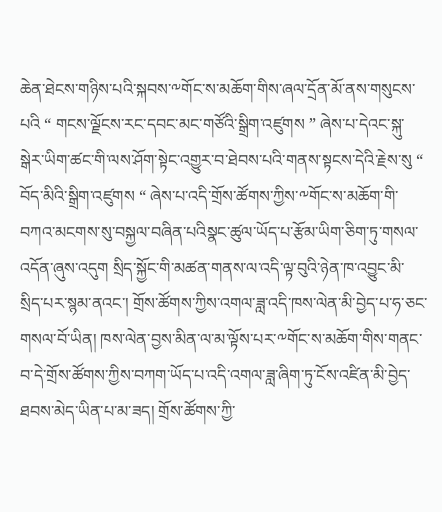ཆེན་ཐེངས་གཉིས་པའི་སྐབས་༸གོང་ས་མཆོག་གིས་ཞལ་དྲོན་མོ་ནས་གསུངས་པའི “ གངས་ལྗོངས་རང་དབང་མང་གཙོའི་སྒྲིག་འཛུགས ” ཞེས་པ་དེའང་སྐུ་སྒེར་ཡིག་ཚང་གི་ལས་ཤོག་སྟེང་འགྱུར་བ་ཐེབས་པའི་གནས་སྟངས་དེའི་རྗེས་སུ “ བོད་མིའི་སྒྲིག་འཛུགས “ ཞེས་པ་འདི་གྲོས་ཚོགས་ཀྱིས་༸གོང་ས་མཆོག་གི་བཀའ་མངགས་སུ་བསྐྱལ་བཞིན་པའིསྣང་ཚུལ་ཡོད་པ་རྩོམ་ཡིག་ཅིག་ཏུ་གསལ་འདོན་ཞུས་འདུག སྲིད་སྐྱོང་གི་མཚན་གནས་ལ་འདི་ལྟ་བུའི་ཉེན་ཁ་འབྱུང་མི་སྲིད་པར་སྙམ་ནའང་། གྲོས་ཚོགས་ཀྱིས་འགལ་ཟླ་འདི་ཁས་ལེན་མི་བྱེད་པ་ཧ་ཅང་གསལ་བོ་ཡིན། ཁས་ལེན་བྱས་མིན་ལ་མ་ལྟོས་པར་༸གོང་ས་མཆོག་གིས་གནང་བ་དེ་གྲོས་ཚོགས་ཀྱིས་བཀག་ཡོད་པ་འདི་འགལ་ཟླ་ཞིག་ཏུ་ངོས་འཛིན་མི་བྱེད་ཐབས་མེད་ཡིན་པ་མ་ཟད། གྲོས་ཚོགས་ཀྱི་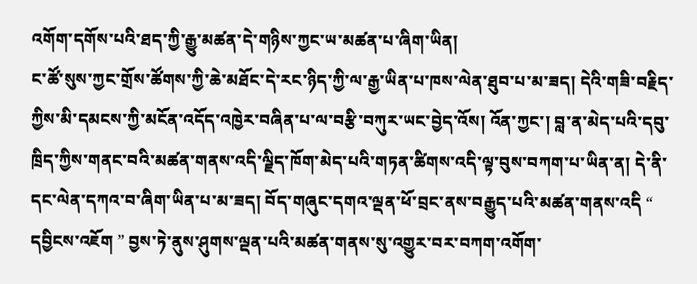འགོག་དགོས་པའི་ཐད་ཀྱི་རྒྱུ་མཚན་དེ་གཉིས་ཀྱང་ཡ་མཚན་པ་ཞིག་ཡིན།
ང་ཚོ་སུས་ཀྱང་གྲོས་ཚོགས་ཀྱི་ཆེ་མཐོང་དེ་རང་ཉིད་ཀྱི་ལ་རྒྱ་ཡིན་པ་ཁས་ལེན་ཐུབ་པ་མ་ཟད། དེའི་གཟི་བརྗིད་ ཀྱིས་མི་དམངས་ཀྱི་མངོན་འདོད་འཁྱེར་བཞིན་པ་ལ་བརྩི་བཀུར་ཡང་བྱེད་འོས། འོན་ཀྱང་། བླ་ན་མེད་པའི་དབུ་ཁྲིད་ཀྱིས་གནང་བའི་མཚན་གནས་འདི་ལྗིད་ཁོག་མེད་པའི་གཏན་ཚིགས་འདི་ལྟ་བུས་བཀག་པ་ཡིན་ན། དེ་ནི་དང་ལེན་དཀའ་བ་ཞིག་ཡིན་པ་མ་ཟད། བོད་གཞུང་དགའ་ལྡན་ཕོ་བྲང་ནས་བརྒྱུད་པའི་མཚན་གནས་འདི “ དབྱིངས་འཇོག ” བྱས་ཏེ་ནུས་ཤུགས་ལྡན་པའི་མཚན་གནས་སུ་འགྱུར་བར་བཀག་འགོག་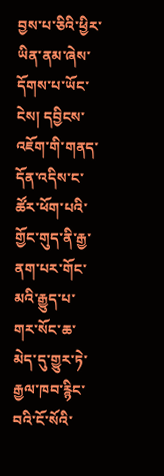བྱས་པ་ཅིའི་ཕྱིར་ཡིན་ནམ་ཞེས་དོགས་པ་ཡོང་ངེས། དབྱིངས་འཇོག་གི་གནད་དོན་འདིས་ང་ཚོར་ཕོག་པའི་གྱོང་གུད་ནི་རྒྱ་ནག་པར་གོང་མའི་རྒྱུད་པ་གར་སོང་ཆ་མེད་དུ་གྱུར་ཏེ་རྒྱལ་ཁབ་རྙིང་བའི་ངོ་སོའི་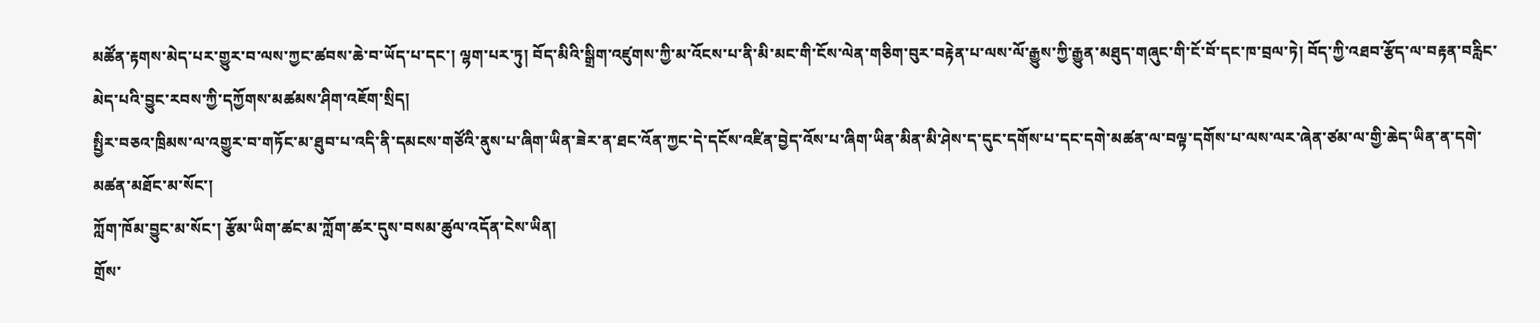མཚོན་རྟགས་མེད་པར་གྱུར་བ་ལས་ཀྱང་ཚབས་ཆེ་བ་ཡོད་པ་དང་། ལྷག་པར་ཏུ། བོད་མིའི་སྒྲིག་འཛུགས་ཀྱི་མ་འོངས་པ་ནི་མི་མང་གི་ངོས་ལེན་གཅིག་བུར་བརྟེན་པ་ལས་ལོ་རྒྱུས་ཀྱི་རྒྱུན་མཐུད་གཞུང་གི་ངོ་བོ་དང་ཁ་བྲལ་ཏེ། བོད་ཀྱི་འཐབ་རྩོད་ལ་བརྟན་བརླིང་མེད་པའི་བྱུང་རབས་ཀྱི་དཀྱོགས་མཚམས་ཤིག་འཇོག་སྲིད།
སྤྱིར་བཅའ་ཁྲིམས་ལ་འགྱུར་བ་གཏོང་མ་ཐུབ་པ་འདི་ནི་དམངས་གཙོའི་ནུས་པ་ཞིག་ཡིན་ཟེར་ན་ཐང་འོན་ཀྱང་དེ་དངོས་འཛིན་བྱེད་འོས་པ་ཞིག་ཡིན་མིན་མི་ཤེས་ད་དུང་དགོས་པ་དང་དགེ་མཚན་ལ་བལྟ་དགོས་པ་ལས་ལར་ཞེན་ཙམ་ལ་གྱི་ཆེད་ཡིན་ན་དགེ་མཚན་མཐོང་མ་སོང་།
ཀློག་ཁོམ་བྱུང་མ་སོང་། རྩོམ་ཡིག་ཚང་མ་ཀློག་ཚར་དུས་བསམ་ཚུལ་འདོན་ངེས་ཡིན།
གྲོས་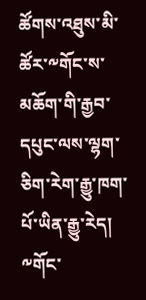ཚོགས་འཐུས་མི་ཚོར་༸གོང་ས་མཆོག་གི་རྒྱབ་དཔུང་ལས་ལྷག་ཅིག་རེག་རྒྱུ་ཁག་པོ་ཡིན་རྒྱུ་རེད། ༸གོང་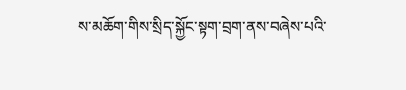ས་མཆོག་གིས་སྲིད་སྐྱོང་སྟག་བྲག་ནས་བཞེས་པའི་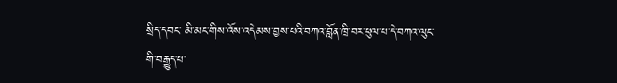སྲིད་དབང་ མི་མང་གིས་འོས་འདེམས་བྱས་པའི་བཀའ་བློན་ཁྲི་བར་ཕུལ་པ་དེ་བཀའ་ལུང་གི་བརྒྱུད་པ་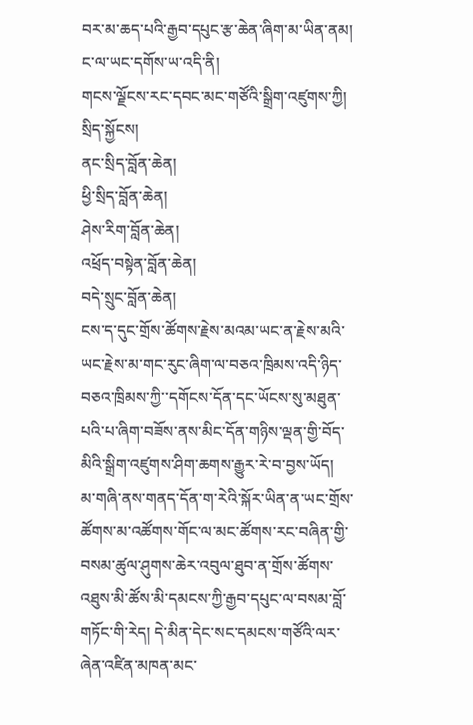བར་མ་ཆད་པའི་རྒྱབ་དཔུང་རྩ་ཆེན་ཞིག་མ་ཡིན་ནམ།
ང་ལ་ཡང་དགོས་ཡ་འདི་ནི།
གངས་ལྗོངས་རང་དབང་མང་གཙོའི་སྒྲིག་འཛུགས་ཀྱི།
སྲིད་སྐྱོངས།
ནང་སྲིད་བློན་ཆེན།
ཕྱི་སྲིད་བློན་ཆེན།
ཤེས་རིག་བློན་ཆེན།
འཕྲོད་བསྟེན་བློན་ཆེན།
བདེ་སྲུང་བློན་ཆེན།
ངས་ད་དུང་གྲོས་ཚོགས་རྗེས་མའམ་ཡང་ན་རྗེས་མའི་ཡང་རྗེས་མ་གང་རུང་ཞིག་ལ་བཅའ་ཁྲིམས་འདི་ཉིད་བཅའ་ཁྲིམས་ཀྱི་་དགོངས་དོན་དང་ཡོངས་སུ་མཐུན་པའི་པ་ཞིག་བཟོས་ནས་མིང་དོན་གཉིས་ལྡན་གྱི་བོད་མིའི་སྒྲིག་འཛུགས་ཤིག་ཆགས་རྒྱུར་རེ་བ་བྱས་ཡོད།
མ་གཞི་ནས་གནད་དོན་ག་རེའི་སྐོར་ཡིན་ན་ཡང་གྲོས་ཚོགས་མ་འཚོགས་གོང་ལ་མང་ཚོགས་རང་བཞིན་གྱི་བསམ་ཚུལ་ཤུགས་ཆེར་འབུལ་ཐུབ་ན་གྲོས་ཚོགས་འཐུས་མི་ཚོས་མི་དམངས་ཀྱི་རྒྱབ་དཔུང་ལ་བསམ་བློ་གཏོང་གི་རེད། དེ་མིན་དེང་སང་དམངས་གཙོའི་ལར་ཞེན་འཛིན་མཁན་མང་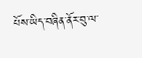པོས་ཡིད་བཞིན་ནོར་བུ་ལ་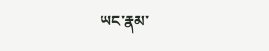ཡང་རྣམ་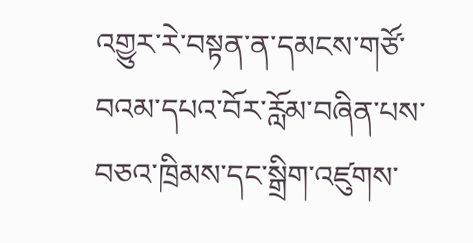འགྱུར་རེ་བསྟན་ན་དམངས་གཙོ་བའམ་དཔའ་བོར་རློམ་བཞིན་པས་བཅའ་ཁྲིམས་དང་སྒྲིག་འཛུགས་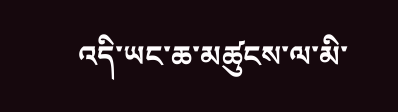འདི་ཡང་ཆ་མཚུངས་ལ་མི་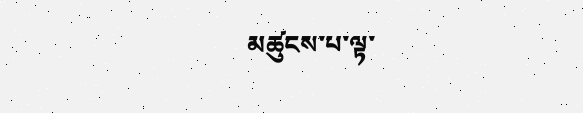མཚུངས་པ་ལྟ་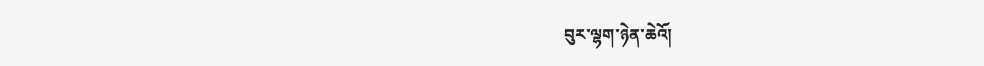བུར་ལྷག་ཉེན་ཆེའོ།